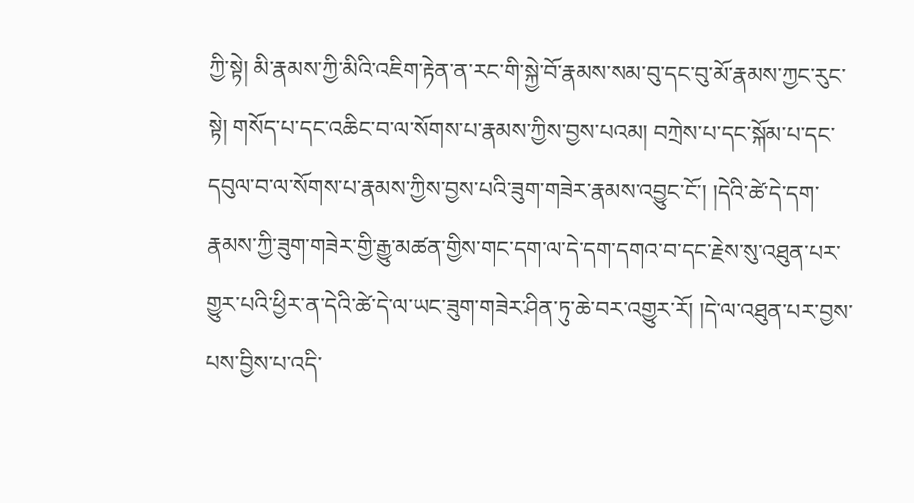ཀྱི་སྟེ། མི་རྣམས་ཀྱི་མིའི་འཇིག་རྟེན་ན་རང་གི་སྐྱེ་བོ་རྣམས་སམ་བུ་དང་བུ་མོ་རྣམས་ཀྱང་རུང་སྟེ། གསོད་པ་དང་འཆིང་བ་ལ་སོགས་པ་རྣམས་ཀྱིས་བྱས་པའམ། བཀྲེས་པ་དང་སྐོམ་པ་དང་དབུལ་བ་ལ་སོགས་པ་རྣམས་ཀྱིས་བྱས་པའི་ཟུག་གཟེར་རྣམས་འབྱུང་ངོ་། །དེའི་ཚེ་དེ་དག་རྣམས་ཀྱི་ཟུག་གཟེར་གྱི་རྒྱུ་མཚན་གྱིས་གང་དག་ལ་དེ་དག་དགའ་བ་དང་རྗེས་སུ་འཐུན་པར་གྱུར་པའི་ཕྱིར་ན་དེའི་ཚེ་དེ་ལ་ཡང་ཟུག་གཟེར་ཤིན་ཏུ་ཆེ་བར་འགྱུར་རོ། །དེ་ལ་འཐུན་པར་བྱས་པས་བྱིས་པ་འདི་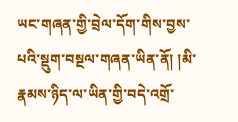ཡང་གཞན་གྱི་བྲེལ་དོག་གིས་བྱས་པའི་སྡུག་བསྔལ་གཞན་ཡིན་ནོ། །མི་རྣམས་ཉིད་ལ་ཡིན་གྱི་བདེ་འགྲོ་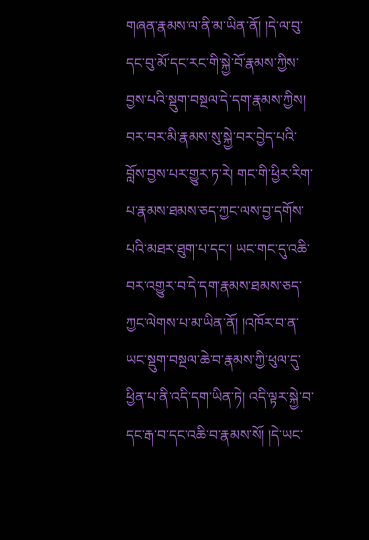གཞན་རྣམས་ལ་ནི་མ་ཡིན་ནོ། །དེ་ལ་བུ་དང་བུ་མོ་དང་རང་གི་སྐྱེ་བོ་རྣམས་ཀྱིས་བྱས་པའི་སྡུག་བསྔལ་དེ་དག་རྣམས་ཀྱིས། བར་བར་མི་རྣམས་སུ་སྐྱེ་བར་བྱེད་པའི་བློས་བྱས་པར་གྱུར་ཏ་རེ། གང་གི་ཕྱིར་རིག་པ་རྣམས་ཐམས་ཅད་ཀྱང་ལས་བྱ་དགོས་པའི་མཐར་ཐུག་པ་དང་། ཡང་གང་དུ་འཆི་བར་འགྱུར་བ་དེ་དག་རྣམས་ཐམས་ཅད་ཀྱང་ལེགས་པ་མ་ཡིན་ནོ། །འཁོར་བ་ན་ཡང་སྡུག་བསྔལ་ཆེ་བ་རྣམས་ཀྱི་ཕུལ་དུ་ཕྱིན་པ་ནི་འདི་དག་ཡིན་ཏེ། འདི་ལྟར་སྐྱེ་བ་དང་རྒ་བ་དང་འཆི་བ་རྣམས་སོ། །དེ་ཡང་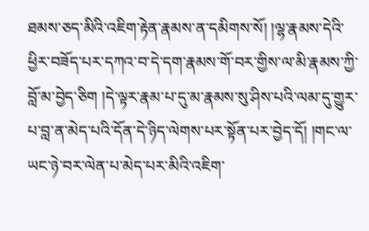ཐམས་ཅད་མིའི་འཇིག་རྟེན་རྣམས་ན་དམིགས་སོ། །ལྷ་རྣམས་དེའི་ཕྱིར་བཟོད་པར་དཀའ་བ་དེ་དག་རྣམས་གོ་བར་གྱིས་ལ་མི་རྣམས་ཀྱི་བློ་མ་བྱེད་ཅིག །དེ་ལྟར་རྣམ་པ་དུ་མ་རྣམས་སུ་ཤིས་པའི་ལམ་དུ་གྱུར་པ་བླ་ན་མེད་པའི་དོན་དེ་ཉིད་ལེགས་པར་སྟོན་པར་བྱེད་དོ། །གང་ལ་ཡང་ཉེ་བར་ལེན་པ་མེད་པར་མིའི་འཇིག་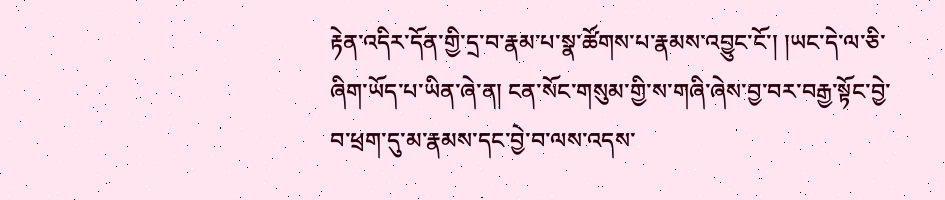རྟེན་འདིར་དོན་གྱི་དྲ་བ་རྣམ་པ་སྣ་ཚོགས་པ་རྣམས་འབྱུང་ངོ་། །ཡང་དེ་ལ་ཅི་ཞིག་ཡོད་པ་ཡིན་ཞེ་ན། ངན་སོང་གསུམ་གྱི་ས་གཞི་ཞེས་བྱ་བར་བརྒྱ་སྟོང་བྱེ་བ་ཕྲག་དུ་མ་རྣམས་དང་བྱེ་བ་ལས་འདས་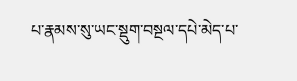པ་རྣམས་སུ་ཡང་སྡུག་བསྔལ་དཔེ་མེད་པ་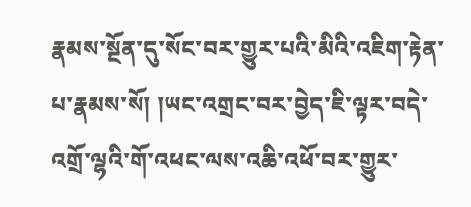རྣམས་སྔོན་དུ་སོང་བར་གྱུར་པའི་མིའི་འཇིག་རྟེན་པ་རྣམས་སོ། །ཡང་འགྲང་བར་བྱེད་ཇི་ལྟར་བདེ་འགྲོ་ལྷའི་གོ་འཕང་ལས་འཆི་འཕོ་བར་གྱུར་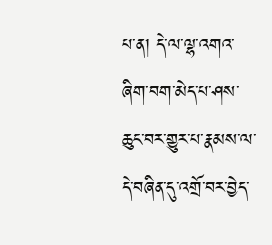པ་ན། དེ་ལ་ལྷ་འགའ་ཞིག་བག་མེད་པ་ཤས་ཆུང་བར་གྱུར་པ་རྣམས་ལ་དེ་བཞིན་དུ་འགྲོ་བར་བྱེད་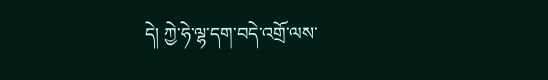དེ། ཀྱེ་ཧེ་ལྷ་དག་བདེ་འགྲོ་ལས་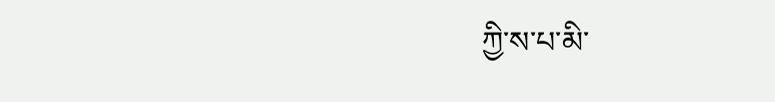ཀྱི་ས་པ་མི་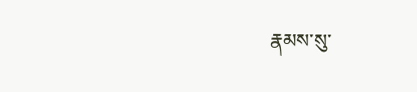རྣམས་སུ་